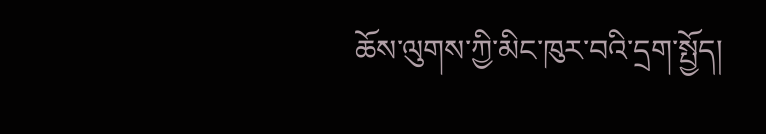ཆོས་ལུགས་ཀྱི་མིང་ཁུར་བའི་དྲག་སྤྱོད།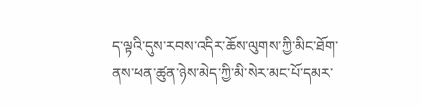ད་ལྟའི་དུས་རབས་འདིར་ཆོས་ལུགས་ཀྱི་མིང་ཐོག་ནས་ཕན་ཚུན་ཉེས་མེད་ཀྱི་མི་སེར་མང་པོ་དམར་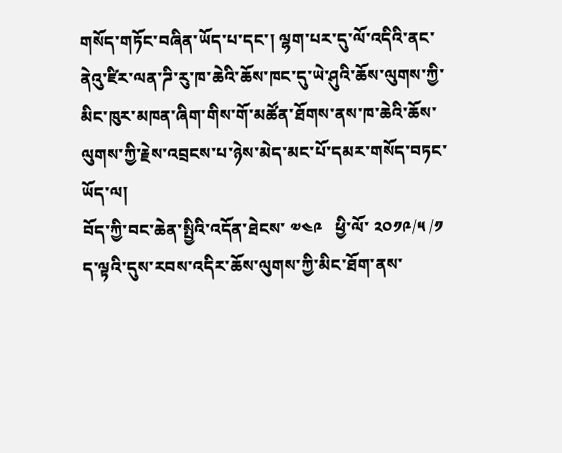གསོད་གཏོང་བཞིན་ཡོད་པ་དང་། ལྷག་པར་དུ་ལོ་འདིའི་ནང་ནེའུ་ཛིར་ལན་ཌི་རུ་ཁ་ཆེའི་ཆོས་ཁང་དུ་ཡེ་ཤུའི་ཆོས་ལུགས་ཀྱི་མིང་ཁུར་མཁན་ཞིག་གིས་གོ་མཚོན་ཐོགས་ནས་ཁ་ཆེའི་ཆོས་ལུགས་ཀྱི་རྗེས་འབྲངས་པ་ཉེས་མེད་མང་པོ་དམར་གསོད་བཏང་ཡོད་ལ།
བོད་ཀྱི་བང་ཆེན་སྤྱིའི་འདོན་ཐེངས་ ༧༤༩   ཕྱི་ལོ་ ༢༠༡༩/༥ /༡
ད་ལྟའི་དུས་རབས་འདིར་ཆོས་ལུགས་ཀྱི་མིང་ཐོག་ནས་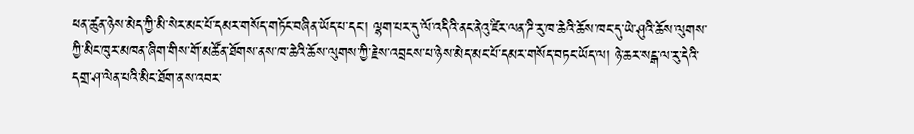ཕན་ཚུན་ཉེས་མེད་ཀྱི་མི་སེར་མང་པོ་དམར་གསོད་གཏོང་བཞིན་ཡོད་པ་དང་། ལྷག་པར་དུ་ལོ་འདིའི་ནང་ནེའུ་ཛིར་ལན་ཌི་རུ་ཁ་ཆེའི་ཆོས་ཁང་དུ་ཡེ་ཤུའི་ཆོས་ལུགས་ཀྱི་མིང་ཁུར་མཁན་ཞིག་གིས་གོ་མཚོན་ཐོགས་ནས་ཁ་ཆེའི་ཆོས་ལུགས་ཀྱི་རྗེས་འབྲངས་པ་ཉེས་མེད་མང་པོ་དམར་གསོད་བཏང་ཡོད་ལ། ཉེ་ཆར་སངྒ་ལ་རུ་དེའི་དགྲ་ཤ་ལེན་པའི་མིང་ཐོག་ནས་འབར་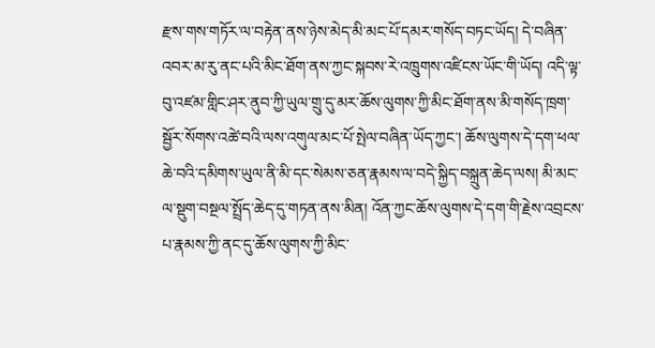རྫས་གས་གཏོར་ལ་བརྟེན་ནས་ཉེས་མེད་མི་མང་པོ་དམར་གསོད་བཏང་ཡོད། དེ་བཞིན་འབར་མ་རུ་ནང་པའི་མིང་ཐོག་ནས་ཀྱང་སྐབས་རེ་འཁྲུགས་འཛིངས་ཡོང་གི་ཡོད། འདི་ལྟ་བུ་འཛམ་གླིང་ཤར་ནུབ་ཀྱི་ཡུལ་གྲུ་དུ་མར་ཆོས་ལུགས་ཀྱི་མིང་ཐོག་ནས་མི་གསོད་ཁྲག་སྦྱོར་སོགས་འཚེ་བའི་ལས་འགུལ་མང་པོ་སྤེལ་བཞིན་ཡོད་ཀྱང་། ཆོས་ལུགས་དེ་དག་ཕལ་ཆེ་བའི་དམིགས་ཡུལ་ནི་མི་དང་སེམས་ཅན་རྣམས་ལ་བདེ་སྐྱིད་བསྐྲུན་ཆེད་ལས། མི་མང་ལ་སྡུག་བསྔལ་སྤྲོད་ཆེད་དུ་གཏན་ནས་མིན། འོན་ཀྱང་ཆོས་ལུགས་དེ་དག་གི་རྗེས་འབྲངས་པ་རྣམས་ཀྱི་ནང་དུ་ཆོས་ལུགས་ཀྱི་མིང་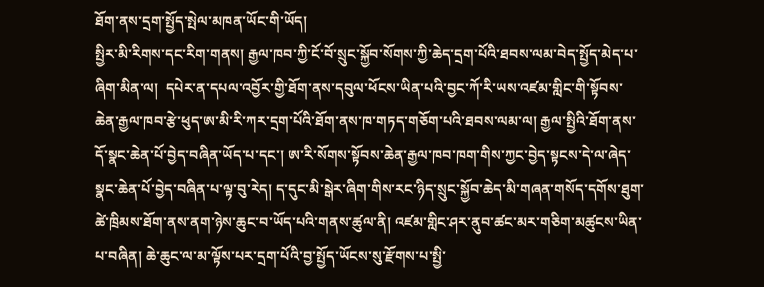ཐོག་ནས་དྲག་སྤྱོད་སྤེལ་མཁན་ཡོང་གི་ཡོད།
སྤྱིར་མི་རིགས་དང་རིག་གནས། རྒྱལ་ཁབ་ཀྱི་ངོ་བོ་སྲུང་སྐྱོབ་སོགས་ཀྱི་ཆེད་དྲག་པོའི་ཐབས་ལམ་བེད་སྤྱོད་མེད་པ་ཞིག་མིན་ལ།  དཔེར་ན་དཔལ་འབྱོར་གྱི་ཐོག་ནས་དབུལ་ཕོངས་ཡིན་པའི་བྱང་ཀོ་རི་ཡས་འཛམ་གླིང་གི་སྟོབས་ཆེན་རྒྱལ་ཁབ་རྩེ་ཕུད་ཨ་མི་རི་ཀར་དྲག་པོའི་ཐོག་ནས་ཁ་གཏད་གཅོག་པའི་ཐབས་ལམ་ལ། རྒྱལ་སྤྱིའི་ཐོག་ནས་དོ་སྣང་ཆེན་པོ་བྱེད་བཞིན་ཡོད་པ་དང་། ཨ་རི་སོགས་སྟོབས་ཆེན་རྒྱལ་ཁབ་ཁག་གིས་ཀྱང་བྱེད་སྟངས་དེ་ལ་ཞེད་སྣང་ཆེན་པོ་བྱེད་བཞིན་པ་ལྟ་བུ་རེད། ད་དུང་མི་སྒེར་ཞིག་གིས་རང་ཉིད་སྲུང་སྐྱོབ་ཆེད་མི་གཞན་གསོད་དགོས་ཐུག་ཚེ་ཁྲིམས་ཐོག་ནས་ནག་ཉེས་ཆུང་བ་ཡོད་པའི་གནས་ཚུལ་ནི། འཛམ་གླིང་ཤར་ནུབ་ཚང་མར་གཅིག་མཚུངས་ཡིན་པ་བཞིན། ཆེ་ཆུང་ལ་མ་ལྟོས་པར་དྲག་པོའི་བྱ་སྤྱོད་ཡོངས་སུ་རྫོགས་པ་སྤྱི་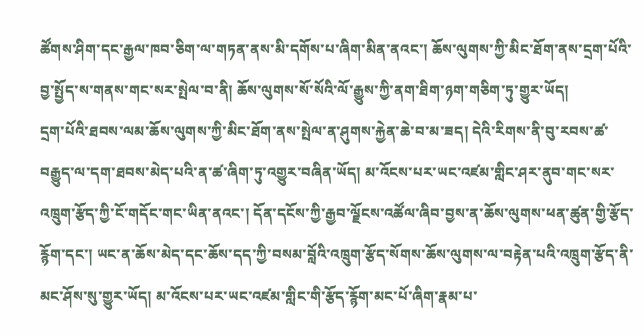ཚོགས་ཤིག་དང་རྒྱལ་ཁབ་ཅིག་ལ་གཏན་ནས་མི་དགོས་པ་ཞིག་མིན་ནའང་། ཆོས་ལུགས་ཀྱི་མིང་ཐོག་ནས་དྲག་པོའི་བྱ་སྤྱོད་ས་གནས་གང་སར་སྤེལ་བ་ནི། ཆོས་ལུགས་སོ་སོའི་ལོ་རྒྱུས་ཀྱི་ནག་ཐིག་ཉག་གཅིག་ཏུ་གྱུར་ཡོད།
དྲག་པོའི་ཐབས་ལམ་ཆོས་ལུགས་ཀྱི་མིང་ཐོག་ནས་སྤེལ་ན་ཤུགས་རྐྱེན་ཆེ་བ་མ་ཟད། དེའི་རིགས་ནི་བུ་རབས་ཚ་བརྒྱུད་ལ་དག་ཐབས་མེད་པའི་ན་ཚ་ཞིག་ཏུ་འགྱུར་བཞིན་ཡོད། མ་འོངས་པར་ཡང་འཛམ་གླིང་ཤར་ནུབ་གང་སར་འཁྲུག་རྩོད་ཀྱི་ངོ་གདོང་གང་ཡིན་ནའང་། དོན་དངོས་ཀྱི་རྒྱབ་ལྗོངས་འཚོལ་ཞིབ་བྱས་ན་ཆོས་ལུགས་ཕན་ཚུན་གྱི་རྩོད་རྙོག་དང་། ཡང་ན་ཆོས་མེད་དང་ཆོས་དད་ཀྱི་བསམ་བློའི་འཁྲུག་རྩོད་སོགས་ཆོས་ལུགས་ལ་བརྟེན་པའི་འཁྲུག་རྩོད་ནི་མང་ཤོས་སུ་གྱུར་ཡོད། མ་འོངས་པར་ཡང་འཛམ་གླིང་གི་རྩོད་རྙོག་མང་པོ་ཞིག་རྣམ་པ་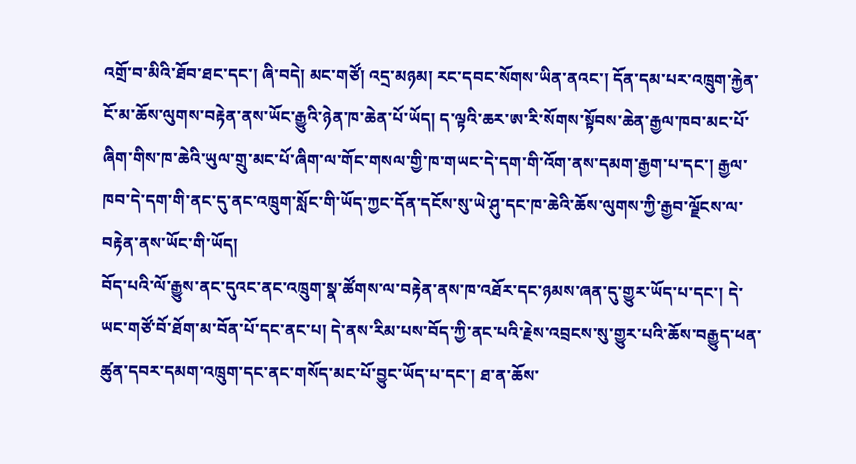འགྲོ་བ་མིའི་ཐོབ་ཐང་དང་། ཞི་བདེ། མང་གཙོ། འདྲ་མཉམ། རང་དབང་སོགས་ཡིན་ནའང་། དོན་དམ་པར་འཁྲུག་རྐྱེན་ངོ་མ་ཆོས་ལུགས་བརྟེན་ནས་ཡོང་རྒྱུའི་ཉེན་ཁ་ཆེན་པོ་ཡོད། ད་ལྟའི་ཆར་ཨ་རི་སོགས་སྟོབས་ཆེན་རྒྱལ་ཁབ་མང་པོ་ཞིག་གིས་ཁ་ཆེའི་ཡུལ་གྲུ་མང་པོ་ཞིག་ལ་གོང་གསལ་གྱི་ཁ་གཡང་དེ་དག་གི་འོག་ནས་དམག་རྒྱག་པ་དང་། རྒྱལ་ཁབ་དེ་དག་གི་ནང་དུ་ནང་འཁྲུག་སློང་གི་ཡོད་ཀྱང་དོན་དངོས་སུ་ཡེ་ཤུ་དང་ཁ་ཆེའི་ཆོས་ལུགས་ཀྱི་རྒྱབ་ལྗོངས་ལ་བརྟེན་ནས་ཡོང་གི་ཡོད།
བོད་པའི་ལོ་རྒྱུས་ནང་དུའང་ནང་འཁྲུག་སྣ་ཚོགས་ལ་བརྟེན་ནས་ཁ་འཐོར་དང་ཉམས་ཞན་དུ་གྱུར་ཡོད་པ་དང་། དེ་ཡང་གཙོ་བོ་ཐོག་མ་བོན་པོ་དང་ནང་པ། དེ་ནས་རིམ་པས་བོད་ཀྱི་ནང་པའི་རྗེས་འབྲངས་སུ་གྱུར་པའི་ཆོས་བརྒྱུད་ཕན་ཚུན་དབར་དམག་འཁྲུག་དང་ནང་གསོད་མང་པོ་བྱུང་ཡོད་པ་དང་། ཐ་ན་ཆོས་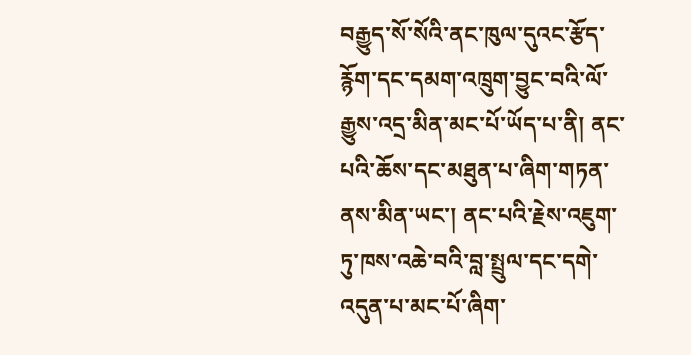བརྒྱུད་སོ་སོའི་ནང་ཁུལ་དུའང་རྩོད་རྙོག་དང་དམག་འཁྲུག་བྱུང་བའི་ལོ་རྒྱུས་འདྲ་མིན་མང་པོ་ཡོད་པ་ནི། ནང་པའི་ཆོས་དང་མཐུན་པ་ཞིག་གཏན་ནས་མིན་ཡང་། ནང་པའི་རྗེས་འཇུག་ཏུ་ཁས་འཆེ་བའི་བླ་སྤྲུལ་དང་དགེ་འདུན་པ་མང་པོ་ཞིག་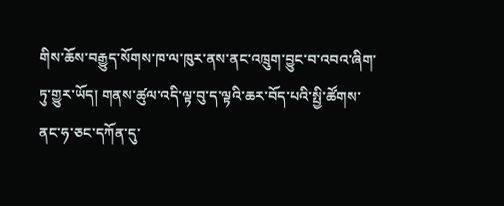གིས་ཆོས་བརྒྱུད་སོགས་ཁ་ལ་ཁུར་ནས་ནང་འཁྲུག་བྱུང་བ་འབའ་ཞིག་ཏུ་གྱུར་ཡོད། གནས་ཚུལ་འདི་ལྟ་བུ་ད་ལྟའི་ཆར་བོད་པའི་སྤྱི་ཚོགས་ནང་ཧ་ཅང་དཀོན་དུ་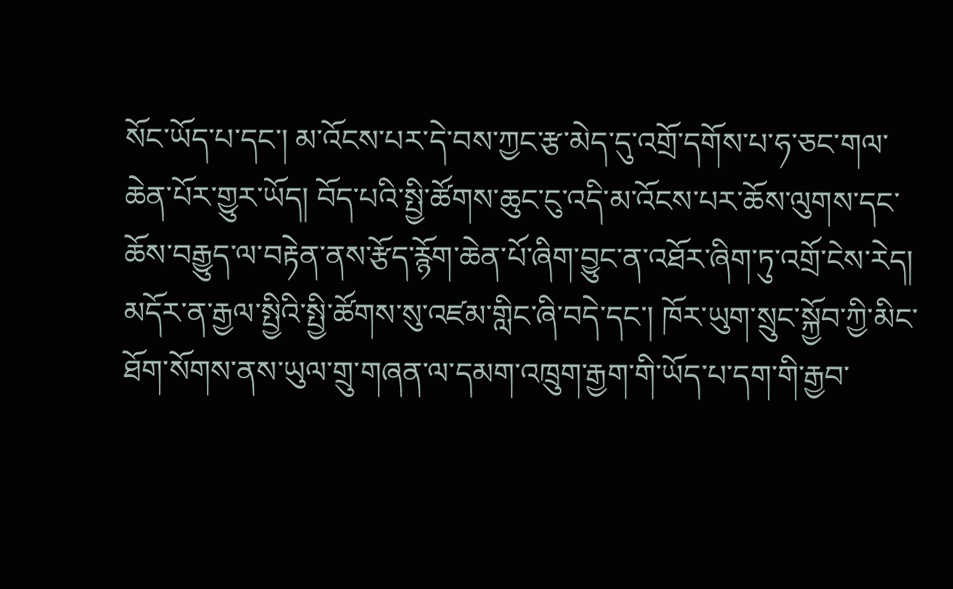སོང་ཡོད་པ་དང་། མ་འོངས་པར་དེ་བས་ཀྱང་རྩ་མེད་དུ་འགྲོ་དགོས་པ་ཧ་ཅང་གལ་ཆེན་པོར་གྱུར་ཡོད། བོད་པའི་སྤྱི་ཚོགས་ཆུང་ངུ་འདི་མ་འོངས་པར་ཆོས་ལུགས་དང་ཆོས་བརྒྱུད་ལ་བརྟེན་ནས་རྩོད་རྙོག་ཆེན་པོ་ཞིག་བྱུང་ན་འཐོར་ཞིག་ཏུ་འགྲོ་ངེས་རེད།
མདོར་ན་རྒྱལ་སྤྱིའི་སྤྱི་ཚོགས་སུ་འཛམ་གླིང་ཞི་བདེ་དང་། ཁོར་ཡུག་སྲུང་སྐྱོབ་ཀྱི་མིང་ཐོག་སོགས་ནས་ཡུལ་གྲུ་གཞན་ལ་དམག་འཁྲུག་རྒྱག་གི་ཡོད་པ་དག་གི་རྒྱབ་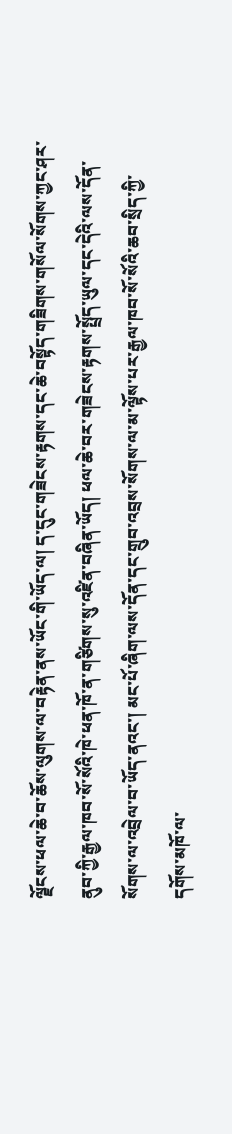ལྗོངས་ཕལ་ཆེ་བ་ཆོས་ལུགས་ལ་བརྟེན་ནས་ཡོང་གི་ཡོད་ལ། ད་དུང་གཟེངས་རྟགས་དང་ཆེ་བསྟོད་གཟིགས་གསོལ་སོགས་ཀྱང་ཤར་ནུབ་ཀྱི་རྒྱལ་ཁབ་སོ་སོའི་ཁེ་ཕན་ཁོ་ན་གཙིགས་སུ་འཛིན་བཞིན་ཡོད། ཕལ་ཆེ་བར་གཟེངས་རྟགས་སྤྲོད་ཡུལ་དང་དེའི་ལས་དོན་སོགས་ལ་འབྲེལ་བ་ཡོད་ནའང་། མང་པོ་ཞིག་ལས་དོན་དང་གྲུབ་འབྲས་སོགས་ལ་མ་ལྟོས་པར་རྒྱལ་ཁབ་སོ་སོའི་ཆབ་སྲིད་ཀྱི་དགོས་མཁོ་ལ་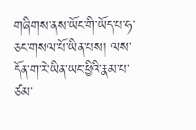གཞིགས་ནས་ཡོང་གི་ཡོད་པ་ཧ་ཅང་གསལ་པོ་ཡིན་པས། ལས་དོན་ག་རེ་ཡིན་ཡང་ཕྱིའི་རྣམ་པ་ཙམ་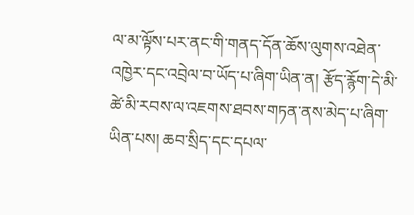ལ་མ་ལྟོས་པར་ནང་གི་གནད་དོན་ཆོས་ལུགས་འཐེན་འཁྱེར་དང་འབྲེལ་བ་ཡོད་པ་ཞིག་ཡིན་ན། རྩོད་རྙོག་དེ་མི་ཚེ་མི་རབས་ལ་འཇགས་ཐབས་གཏན་ནས་མེད་པ་ཞིག་ཡིན་པས། ཆབ་སྲིད་དང་དཔལ་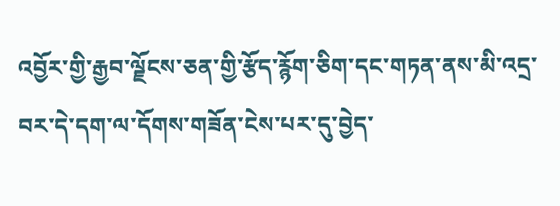འབྱོར་གྱི་རྒྱབ་ལྗོངས་ཅན་གྱི་རྩོད་རྙོག་ཅིག་དང་གཏན་ནས་མི་འདྲ་བར་དེ་དག་ལ་དོགས་གཟོན་ངེས་པར་དུ་བྱེད་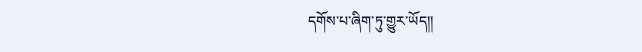དགོས་པ་ཞིག་ཏུ་གྱུར་ཡོད།།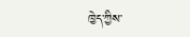ཁྱེད་ཀྱིས་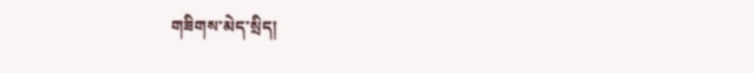གཟིགས་མེད་སྲིད།